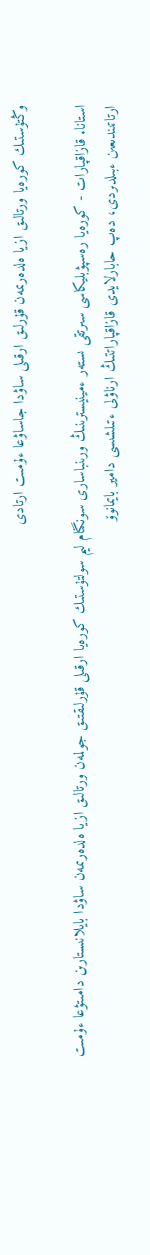وڭتۇستىك كورەيا ورتالىق ازيا ەلدەرىمەن قۇرلىق ارقىلى ساۋدا جاساۋعا ءۇمىت ارتادى

استانا. قازاقپارات - كورەيا رەسپۋبليكاسى سىرتقى ىستەر ءمينيسترىنىڭ ورىنباسارى سونگنام ليم سولتۇستىك كورەيا ارقىلى قۇرلىقتىق جولمەن ورتالىق ازيا ەلدەرىمەن ساۋدا بايلانىستارىن دامىتۋعا ءۇمىت ارتاتىندىعىن ءبىلدىردى، دەپ حابارلايدى قازاقپاراتتىڭ ارناۋلى ءتىلشىسى دامير بايمانوۆ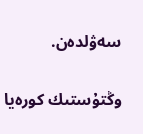سەۋلدەن.

وڭتۇستىك كورەيا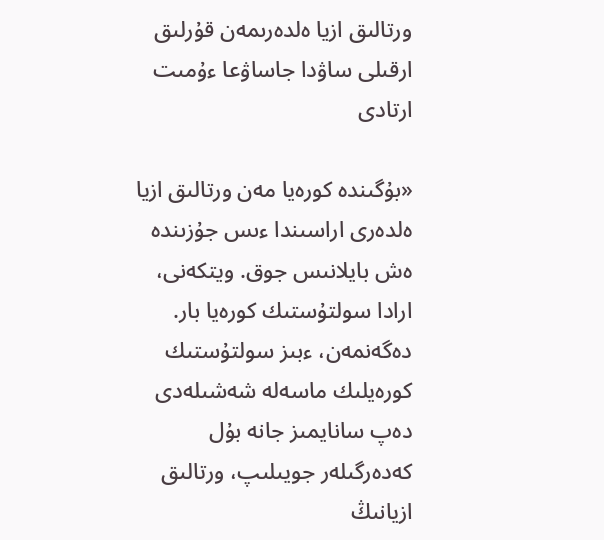ورتالىق ازيا ەلدەرىمەن قۇرلىق ارقىلى ساۋدا جاساۋعا ءۇمىت ارتادى

«بۇگىندە كورەيا مەن ورتالىق ازيا ەلدەرى اراسىندا ءىس جۇزىندە ەش بايلانىس جوق. ويتكەنى، ارادا سولتۇستىك كورەيا بار. دەگەنمەن، ءبىز سولتۇستىك كورەيلىك ماسەلە شەشىلەدى دەپ سانايمىز جانە بۇل كەدەرگىلەر جويىلىپ، ورتالىق ازيانىڭ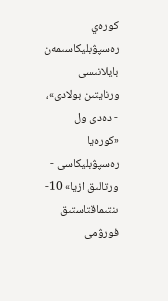كورەي رەسپۋبليكاسىمەن بايلانىسى ورنايتىن بولادى»، - دەدى ول «كورەيا رەسپۋبليكاسى - ورتالىق ازيا» 10- ىنتىماقتاستىق فورۋمى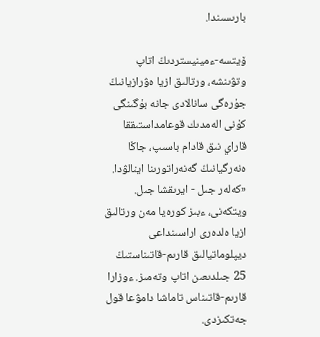بارىسىندا.

ۆيتسە-ءمينيستردىڭ اتاپ وتۋىنشە، ورتالىق ازيا ەۋرازيانىڭ جۇرەگى سانالادى جانە بۇگىنگى كۇنى الەمدىك قوعامداستىققا قاراي نىق قادام باسىپ، جاڭا ەنەرگيانىڭ گەنەراتورىنا اينالۋدا. «كەلەر جىل - ايرىقشا جىل. ويتكەنى، ءبىز كورەيا مەن ورتالىق ازيا ەلدەرى اراسىنداعى ديپلوماتيالىق قارىم-قاتىناستىڭ 25 جىلدىعىن اتاپ وتەمىز. ءوزارا قارىم-قاتىناس تاماشا دامۋعا قول جەتكىزدى.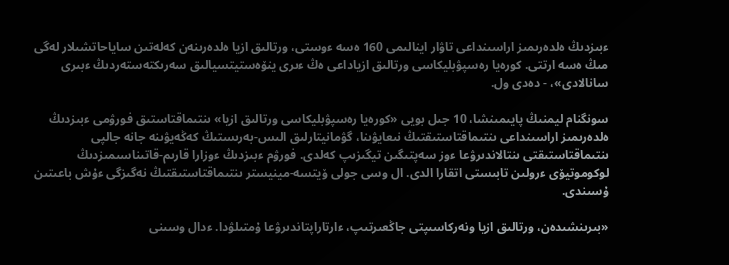ءبىزدىڭ ەلدەرىمىز اراسىنداعى تاۋار اينالىمى 160 ەسە ءوستى، ورتالىق ازيا ەلدەرىنەن كەلەتىن ساياحاتشىلار لەگى مىڭ ەسە ارتتى. كورەيا رەسپۋبليكاسى ورتالىق ازياداعى ەڭ ءىرى ينۆەستيتسيالىق سەرىكتەستەردىڭ ءبىرى سانالادى»، - دەدى ول.

سونگنام ليمنىڭ پايىمىنشا، 10 جىل بويى «كورەيا رەسپۋبليكاسى ورتالىق ازيا» ىنتىماقتاستىق فورۋمى ءبىزدىڭ ەلدەرىمىز اراسىنداعى ىنتىماقتاستىقتىڭ نىعايۋىنا، گۋمانيتارلىق الىس-بەرىستىڭ كەڭەيۋىنە جانە جالپى ىنتىماقتاستىقتى ىنتالاندىرۋعا ءوز سەپتىگىن تيگىزىپ كەلدى. فورۋم ءبىزدىڭ ءوزارا قارىم-قاتىناسىمىزدىڭ لوكوموتيۆى ءرولىن تابىستى اتقارا الدى. ال وسى جولى ۆيتسە-مينيستر ىنتىماقتاستىقتىڭ نەگىزگى ءۇش باعىتىن ۇسىندى.

«بىرىنشىدەن، ورتالىق ازيا ونەركاسىپتى جاڭعىرتىپ، ءارتاراپتاندىرۋعا ۇمتىلۋدا. ءدال وسىنى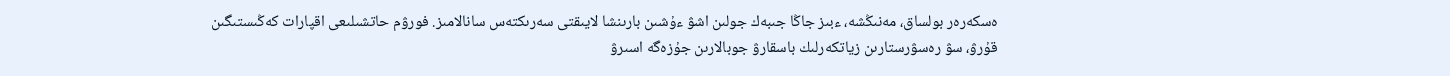ەسكەرەر بولساق، مەنىڭشە، ءبىز جاڭا جىبەك جولىن اشۋ ءۇشىن بارىنشا لايىقتى سەرىكتەس سانالامىز. فورۋم حاتشىلىعى اقپارات كەڭىستىگىن قۇرۋ، سۋ رەسۋرستارىن زياتكەرلىك باسقارۋ جوبالارىن جۇزەگە اسىرۋ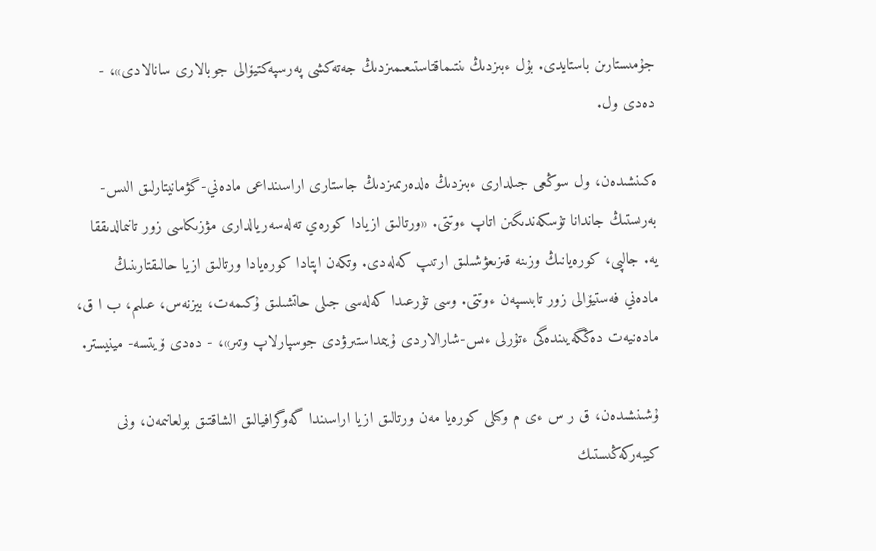جۇمىستارىن باستايدى. بۇل ءبىزدىڭ ىنتىماقتاستىعىمىزدىڭ جەتەكشى پەرسپەكتيۆالى جوبالارى سانالادى»، - دەدى ول.

ەكىنشىدەن، ول سوڭعى جىلدارى ءبىزدىڭ ەلدەرىمىزدىڭ جاستارى اراسىنداعى مادەني-گۋمانيتارلىق الىس-بەرىستىڭ جاندانا تۇسكەندىگىن اتاپ ءوتتى. «ورتالىق ازيادا كورەي تەلەسەريالدارى مۋزىكاسى زور تانىمالدىققا يە. جالپى، كورەيانىڭ وزىنە قىزىعۋشىلىق ارتىپ كەلەدى. وتكەن اپتادا كورەيادا ورتالىق ازيا حالىقتارىنىڭ مادەني فەستيۆالى زور تابىسپەن ءوتتى. وسى تۇرعىدا كەلەسى جىلى حاتشىلىق ۇكىمەت، بيزنەس، عىلىم، ب ا ق، مادەنيەت دەڭگەيىندەگى ءتۇرلى ءىس-شارالاردى ۇيىمداستىرۋدى جوسپارلاپ وتىر»، - دەدى ۆيتسە- مينيستر.

ۇشىنشىدەن، ق ر س ءى م وكىلى كورەيا مەن ورتالىق ازيا اراسىندا گەوگرافيالىق الشاقتىق بولعانىمەن، ونى كيبەركەڭىستىك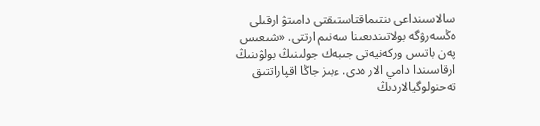سالاسىنداعى ىنتىماقتاستىقتى دامىتۋ ارقىلى ەڭسەرۋگە بولاتىندىعىنا سەنىم ارتتى. «شىعىس پەن باتىس وركەنيەتى جىبەك جولىنىڭ بولۋىنىڭ ارقاسىندا دامي الار ەدى. ءبىز جاڭا اقپاراتتىق تەحنولوگيالاردىڭ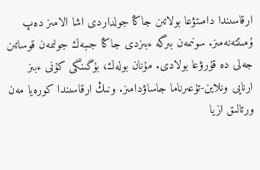ارقاسىندا دامىتۋعا بولاتىن جاڭا جولداردى اشا الامىز دەپ ۇمىتتەنەمىز. سونىمەن بىرگە ءبىزدى جاڭا جىبەك جولىمەن قوساتىن جەلى دە قۇرۋعا بولادى. مۇنان بولەك، بۇگىنگى كۇنى ءبىز ارنايى ونلاين-تۇعىرناما جاساۋدامىز. ونىڭ ارقاسىندا كورەيا مەن ورتالىق ازيا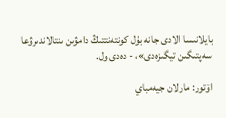بايلانىسا الادى جانە بۇل كونتەنتتىڭ دامۋىن ىنتالاندىرۋعا سەپتىگىن تيگىزەدى»، - دەدى ول.

اۆتور: مارلان جيەمباي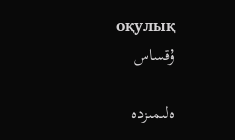оқулық
ۇقساس

ەلىمىزدە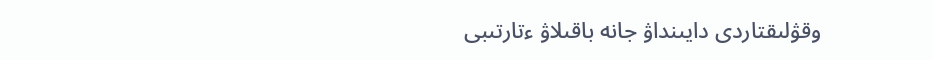وقۋلىقتاردى دايىنداۋ جانە باقىلاۋ ءتارتىبى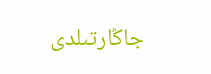جاڭارتىلدى